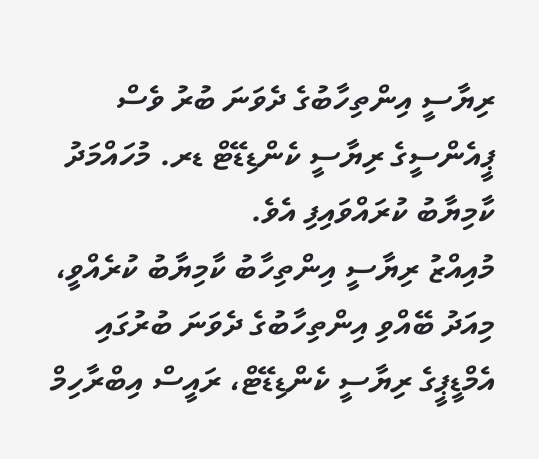ރިޔާސީ އިންތިހާބުގެ ދެވަނަ ބުރު ވެސް ޕީއެންސީގެ ރިޔާސީ ކެންޑިޑޭޓް ޑރ. މުހައްމަދު ކާމިޔާބު ކުރައްވައިފި އެވެ.
މުއިއްޒު ރިޔާސީ އިންތިހާބު ކާމިޔާބު ކުރެއްވީ، މިއަދު ބޭއްވި އިންތިހާބުގެ ދެވަނަ ބުރުގައި އެމްޑީޕީގެ ރިޔާސީ ކެންޑިޑޭޓް، ރައީސް އިބްރާހިމް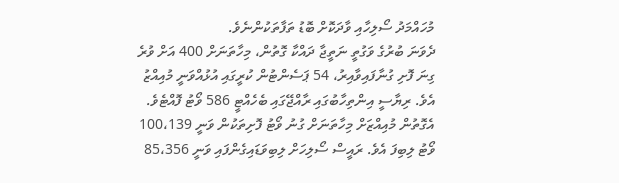މުހައްމަދު ސޯލިހާއި ވާދަކޮށް ބޮޑު ތަފާތަކުންނެވެ.
ދެވަނަ ބުރުގެ ވަގުތީ ނަތީޖާ ދައްކާ ގޮތުން، މިހާތަނަށް 400 އަށް ވުރެ ގިނަ ފޮށި ގުނާފައިވާއިރު، 54 ޕަސެންޓުން ކުރީގައި އުޅުއްވަނީ މުއިއްޒު އެވެ. ރިޔާސީ އިންތިހާބުގައި ރާއްޖޭގައި ބެހެއްޓީ 586 ވޯޓު ފޮއްޓެވެ. އެގޮތުން މުއިއްޒަށް މިހާތަނަށް ގުނު ވޯޓު ފޮށިތަކުން ވަނީ 100،139 ވޯޓު ލިބިފަ އެވެ. ރައީސް ސޯލިހަށް ލިބިވަޑައިގެންފައި ވަނީ 85،356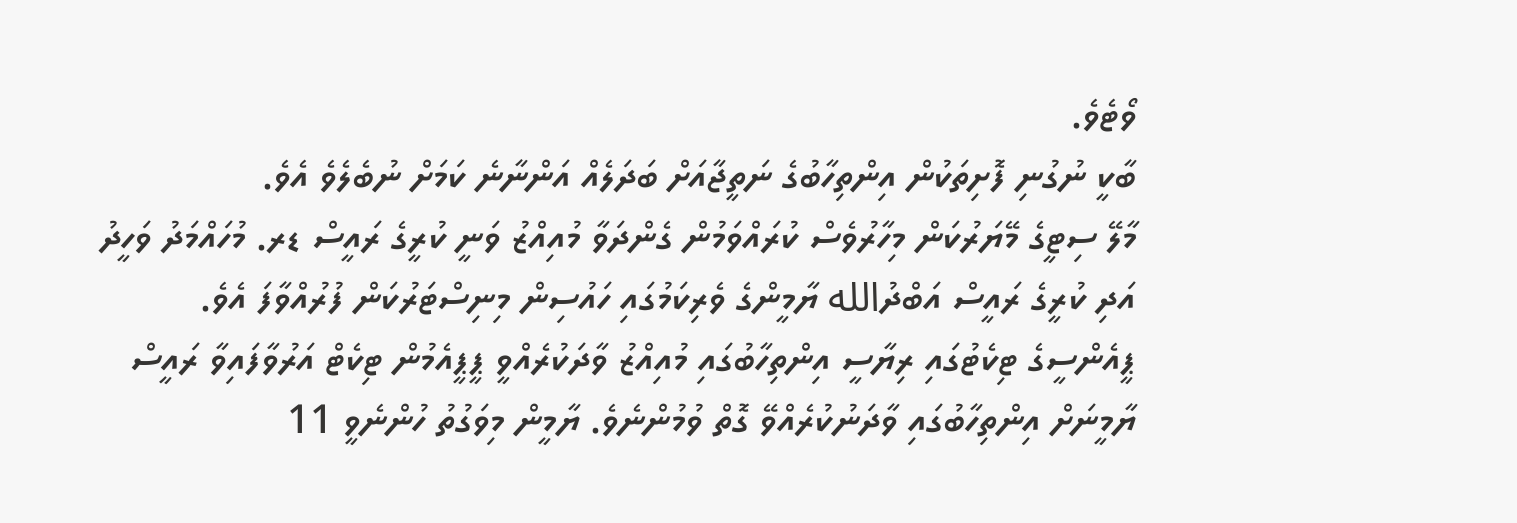ވޯޓެވެ.
ބާކީ ނުގުނި ފޮށިތަކުން އިންތިހާބުގެ ނަތީޖާއަށް ބަދަލެއް އަންނާނެ ކަމަށް ނުބެލެވެ އެވެ.
މާލޭ ސިޓީގެ މޭޔަރުކަން މިހާރުވެސް ކުރައްވަމުން ގެންދަވާ މުއިއްޒު ވަނީ ކުރީގެ ރައީސް ޑރ. މުހައްމަދު ވަހީދު އަދި ކުރީގެ ރައީސް އަބްދުالله ޔާމީންގެ ވެރިކަމުގައި ހައުސިން މިނިސްޓަރުކަން ފުރުއްވާފަ އެވެ.
ޕީއެންސީގެ ޓިކެޓުގައި ރިޔާސީ އިންތިހާބުގައި މުއިއްޒު ވާދަކުރެއްވީ ޕީޕީއެމުން ޓިކެޓް އަރުވާފައިވާ ރައީސް ޔާމީނަށް އިންތިހާބުގައި ވާދަނުކުރެއްވޭ ގޮތް ވުމުންނެވެ. ޔާމީން މިވަގުތު ހުންނެވީ 11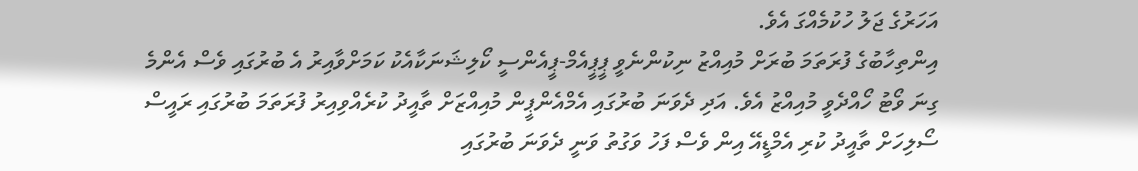އަހަރުގެ ޖަލު ހުކުމެއްގަ އެވެ.
އިންތިހާބުގެ ފުރަތަމަ ބުރަށް މުއިއްޒު ނިކުންނެވީ ޕީޕީއެމް-ޕީއެންސީ ކޯލިޝަނަކާއެކު ކަމަށްވާއިރު އެ ބުރުގައި ވެސް އެންމެ ގިނަ ވޯޓު ހޯއްދެވީ މުއިއްޒު އެވެ. އަދި ދެވަނަ ބުރުގައި އެމްއެންޕީން މުއިއްޒަށް ތާއީދު ކުރެއްވިއިރު ފުރަތަމަ ބުރުގައި ރައީސް ސޯލިހަށް ތާއީދު ކުރި އެމްޑީއޭ އިން ވެސް ފަހު ވަގުތު ވަނީ ދެވަނަ ބުރުގައި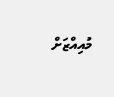މުއިއްޒަށް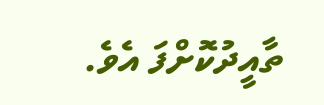ތާއީދުކޮށްފަ އެވެ.